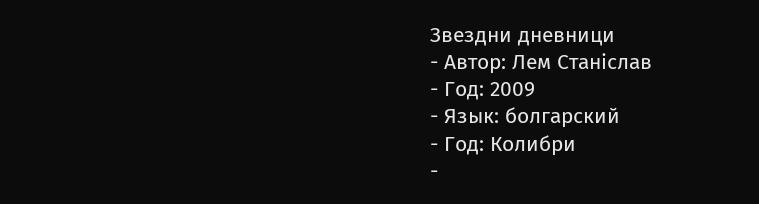Звездни дневници
- Автор: Лем Станіслав
- Год: 2009
- Язык: болгарский
- Год: Колибри
-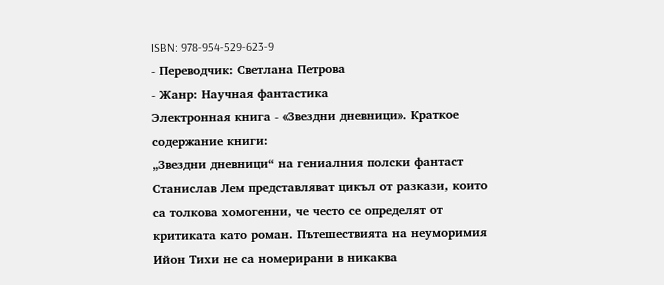ISBN: 978-954-529-623-9
- Переводчик: Светлана Петрова
- Жанр: Научная фантастика
Электронная книга - «Звездни дневници». Краткое содержание книги:
„Звездни дневници“ на гениалния полски фантаст Станислав Лем представляват цикъл от разкази, които са толкова хомогенни, че често се определят от критиката като роман. Пътешествията на неуморимия Ийон Тихи не са номерирани в никаква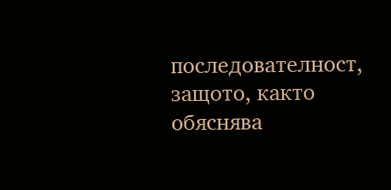последователност, защото, както обяснява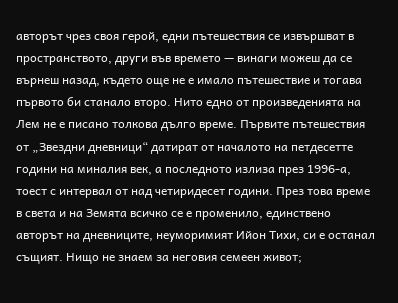авторът чрез своя герой, едни пътешествия се извършват в пространството, други във времето — винаги можеш да се върнеш назад, където още не е имало пътешествие и тогава първото би станало второ. Нито едно от произведенията на Лем не е писано толкова дълго време. Първите пътешествия от „Звездни дневници“ датират от началото на петдесетте години на миналия век, а последното излиза през 1996-а, тоест с интервал от над четиридесет години. През това време в света и на Земята всичко се е променило, единствено авторът на дневниците, неуморимият Ийон Тихи, си е останал същият. Нищо не знаем за неговия семеен живот;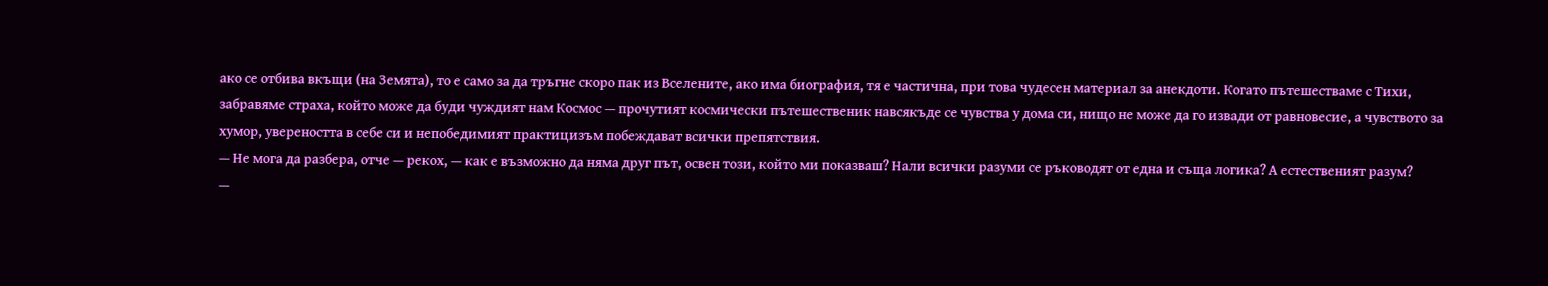ако се отбива вкъщи (на Земята), то е само за да тръгне скоро пак из Вселените, ако има биография, тя е частична, при това чудесен материал за анекдоти. Когато пътешестваме с Тихи, забравяме страха, който може да буди чуждият нам Космос — прочутият космически пътешественик навсякъде се чувства у дома си, нищо не може да го извади от равновесие, а чувството за хумор, увереността в себе си и непобедимият практицизъм побеждават всички препятствия.
— Не мога да разбера, отче — рекох, — как е възможно да няма друг път, освен този, който ми показваш? Нали всички разуми се ръководят от една и съща логика? А естественият разум?
—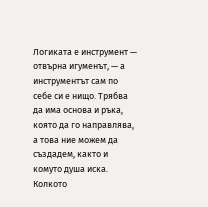Логиката е инструмент — отвърна игуменът, — а инструментът сам по себе си е нищо. Трябва да има основа и ръка, която да го направлява, а това ние можем да създадем, както и комуто душа иска. Колкото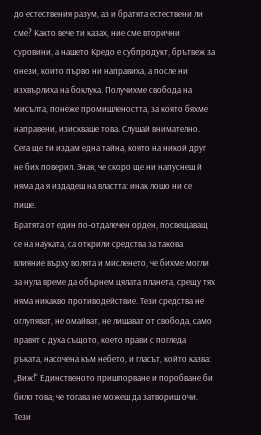до естествения разум, аз и братята естествени ли сме? Както вече ти казах, ние сме вторични суровини, а нашето Кредо е субпродукт, брътвеж за онези, които първо ни направиха, а после ни изхвърлиха на боклука. Получихме свобода на мисълта, понеже промишлеността, за която бяхме направени, изискваше това. Слушай внимателно. Сега ще ти издам една тайна, която на никой друг не бих поверил. Зная, че скоро ще ни напуснеш й няма да я издадеш на властта: инак лошо ни се пише.
Братята от един по-отдалечен орден, посвещаващ се на науката, са открили средства за такова влияние върху волята и мисленето, че бихме могли за нула време да обърнем цялата планета, срещу тях няма никакво противодействие. Тези средства не оглупяват, не омайват, не лишават от свобода, само правят с духа същото, което прави с погледа ръката, насочена към небето, и гласът, който казва: „Виж!“ Единственото пришпорване и поробване би било това; че тогава не можеш да затвориш очи. Тези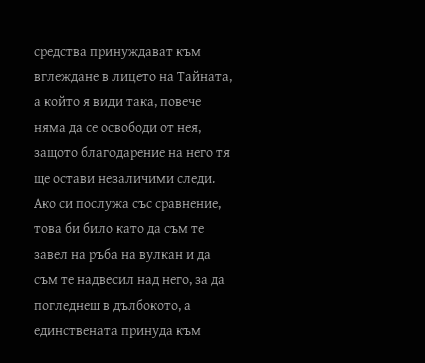средства принуждават към вглеждане в лицето на Тайната, а който я види така, повече няма да се освободи от нея, защото благодарение на него тя ще остави незаличими следи. Ако си послужа със сравнение, това би било като да съм те завел на ръба на вулкан и да съм те надвесил над него, за да погледнеш в дълбокото, а единствената принуда към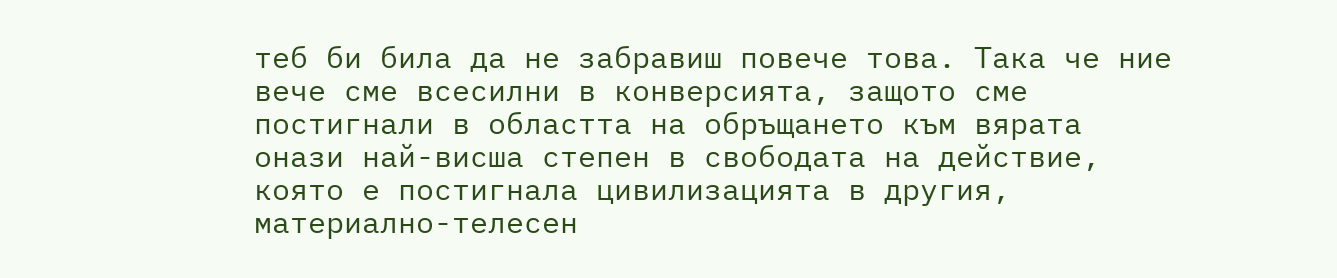теб би била да не забравиш повече това. Така че ние вече сме всесилни в конверсията, защото сме постигнали в областта на обръщането към вярата онази най-висша степен в свободата на действие, която е постигнала цивилизацията в другия, материално-телесен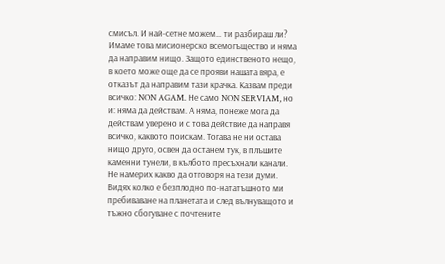смисъл. И най-сетне можем… ти разбираш ли? Имаме това мисионерско всемогъщество и няма да направим нищо. Защото единственото нещо, в което може още да се прояви нашата вяра, е отказът да направим тази крачка. Казвам преди всичко: NON AGAM. Не само NON SERVIAM, но и: няма да действам. А няма, понеже мога да действам уверено и с това действие да направя всичко, каквото поискам. Тогава не ни остава нищо друго, освен да останем тук, в плъшите каменни тунели, в кълбото пресъхнали канали.
Не намерих какво да отговоря на тези думи. Видях колко е безплодно по-нататъшното ми пребиваване на планетата и след вълнуващото и тъжно сбогуване с почтените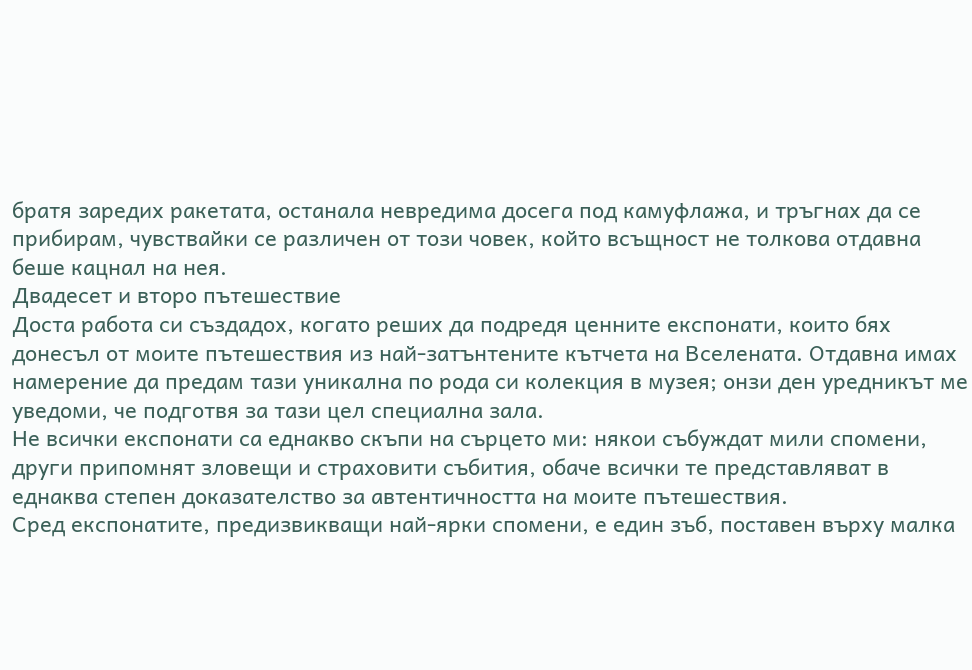братя заредих ракетата, останала невредима досега под камуфлажа, и тръгнах да се прибирам, чувствайки се различен от този човек, който всъщност не толкова отдавна беше кацнал на нея.
Двадесет и второ пътешествие
Доста работа си създадох, когато реших да подредя ценните експонати, които бях донесъл от моите пътешествия из най-затънтените кътчета на Вселената. Отдавна имах намерение да предам тази уникална по рода си колекция в музея; онзи ден уредникът ме уведоми, че подготвя за тази цел специална зала.
Не всички експонати са еднакво скъпи на сърцето ми: някои събуждат мили спомени, други припомнят зловещи и страховити събития, обаче всички те представляват в еднаква степен доказателство за автентичността на моите пътешествия.
Сред експонатите, предизвикващи най-ярки спомени, е един зъб, поставен върху малка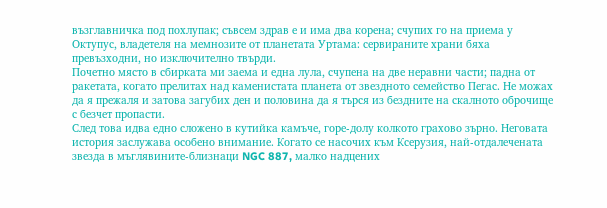възглавничка под похлупак; съвсем здрав е и има два корена; счупих го на приема у Октупус, владетеля на мемнозите от планетата Уртама: сервираните храни бяха превъзходни, но изключително твърди.
Почетно място в сбирката ми заема и една лула, счупена на две неравни части; падна от ракетата, когато прелитах над каменистата планета от звездното семейство Пегас. Не можах да я прежаля и затова загубих ден и половина да я търся из бездните на скалното оброчище с безчет пропасти.
След това идва едно сложено в кутийка камъче, горе-долу колкото грахово зърно. Неговата история заслужава особено внимание. Когато се насочих към Ксерузия, най-отдалечената звезда в мъглявините-близнаци NGC 887, малко надцених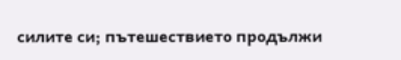силите си; пътешествието продължи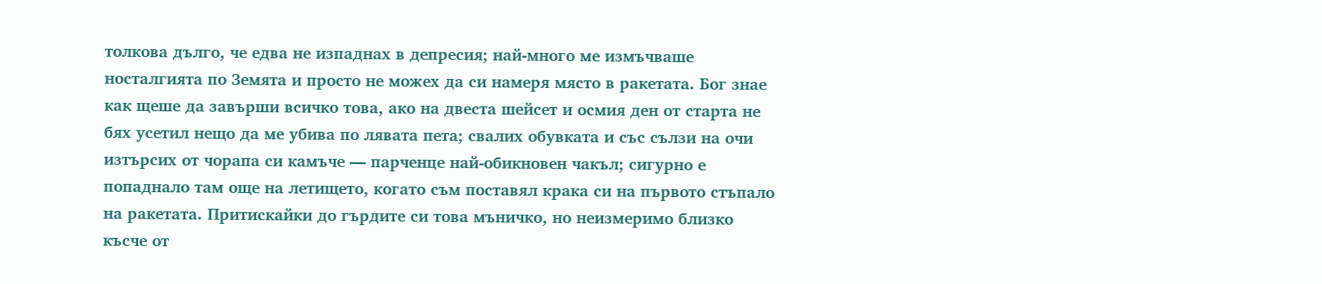толкова дълго, че едва не изпаднах в депресия; най-много ме измъчваше носталгията по Земята и просто не можех да си намеря място в ракетата. Бог знае как щеше да завърши всичко това, ако на двеста шейсет и осмия ден от старта не бях усетил нещо да ме убива по лявата пета; свалих обувката и със сълзи на очи изтърсих от чорапа си камъче — парченце най-обикновен чакъл; сигурно е попаднало там още на летището, когато съм поставял крака си на първото стъпало на ракетата. Притискайки до гърдите си това мъничко, но неизмеримо близко късче от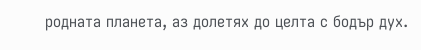родната планета, аз долетях до целта с бодър дух.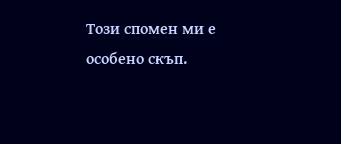Този спомен ми е особено скъп.